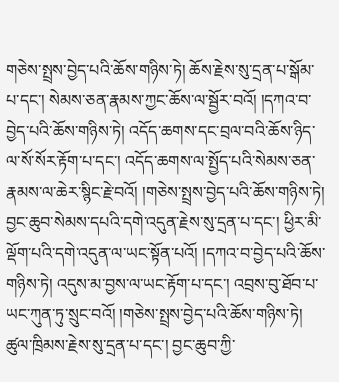གཅེས་སྤྲས་བྱེད་པའི་ཆོས་གཉིས་ཏེ། ཆོས་རྗེས་སུ་དྲན་པ་སྒོམ་པ་དང་། སེམས་ཅན་རྣམས་ཀྱང་ཆོས་ལ་སྦྱོར་བའོ། །དཀའ་བ་བྱེད་པའི་ཆོས་གཉིས་ཏེ། འདོད་ཆགས་དང་བྲལ་བའི་ཆོས་ཉིད་ལ་སོ་སོར་རྟོག་པ་དང་། འདོད་ཆགས་ལ་སྤྱོད་པའི་སེམས་ཅན་རྣམས་ལ་ཆེར་སྙིང་རྗེ་བའོ། །གཅེས་སྤྲས་བྱེད་པའི་ཆོས་གཉིས་ཏེ། བྱང་ཆུབ་སེམས་དཔའི་དགེ་འདུན་རྗེས་སུ་དྲན་པ་དང་། ཕྱིར་མི་ལྡོག་པའི་དགེ་འདུན་ལ་ཡང་སྟོན་པའོ། །དཀའ་བ་བྱེད་པའི་ཆོས་གཉིས་ཏེ། འདུས་མ་བྱས་ལ་ཡང་རྟོག་པ་དང་། འབྲས་བུ་ཐོབ་པ་ཡང་ཀུན་ཏུ་སྲུང་བའོ། །གཅེས་སྤྲས་བྱེད་པའི་ཆོས་གཉིས་ཏེ། ཚུལ་ཁྲིམས་རྗེས་སུ་དྲན་པ་དང་། བྱང་ཆུབ་ཀྱི་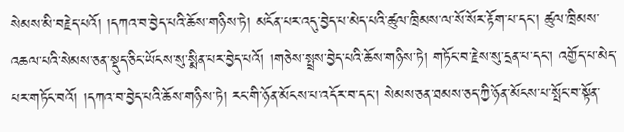སེམས་མི་བརྗེད་པའོ། །དཀའ་བ་བྱེད་པའི་ཆོས་གཉིས་ཏེ། མངོན་པར་འདུ་བྱེད་པ་མེད་པའི་ཚུལ་ཁྲིམས་ལ་སོ་སོར་རྟོག་པ་དང་། ཚུལ་ཁྲིམས་འཆལ་པའི་སེམས་ཅན་སྡུད་ཅིང་ཡོངས་སུ་སྨིན་པར་བྱེད་པའོ། །གཅེས་སྤྲས་བྱེད་པའི་ཆོས་གཉིས་ཏེ། གཏོང་བ་རྗེས་སུ་དྲན་པ་དང་། འགྱོད་པ་མེད་པར་གཏོང་བའོ། །དཀའ་བ་བྱེད་པའི་ཆོས་གཉིས་ཏེ། རང་གི་ཉོན་མོངས་པ་འདོར་བ་དང་། སེམས་ཅན་ཐམས་ཅད་ཀྱི་ཉོན་མོངས་པ་སྤོང་བ་སྟོན་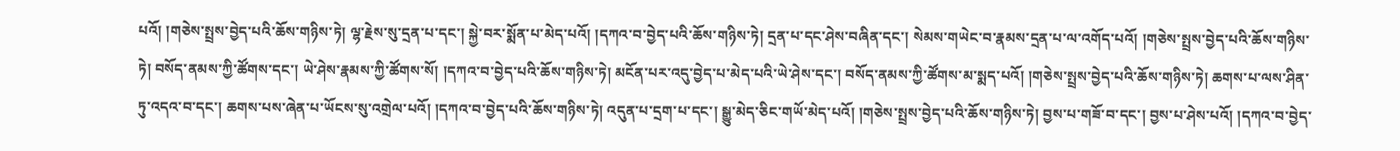པའོ། །གཅེས་སྤྲས་བྱེད་པའི་ཆོས་གཉིས་ཏེ། ལྷ་རྗེས་སུ་དྲན་པ་དང་། སྐྱེ་བར་སྨོན་པ་མེད་པའོ། །དཀའ་བ་བྱེད་པའི་ཆོས་གཉིས་ཏེ། དྲན་པ་དང་ཤེས་བཞིན་དང་། སེམས་གཡེང་བ་རྣམས་དྲན་པ་ལ་འགོད་པའོ། །གཅེས་སྤྲས་བྱེད་པའི་ཆོས་གཉིས་ཏེ། བསོད་ནམས་ཀྱི་ཚོགས་དང་། ཡེ་ཤེས་རྣམས་ཀྱི་ཚོགས་སོ། །དཀའ་བ་བྱེད་པའི་ཆོས་གཉིས་ཏེ། མངོན་པར་འདུ་བྱེད་པ་མེད་པའི་ཡེ་ཤེས་དང་། བསོད་ནམས་ཀྱི་ཚོགས་མ་སྨད་པའོ། །གཅེས་སྤྲས་བྱེད་པའི་ཆོས་གཉིས་ཏེ། ཆགས་པ་ལས་ཤིན་ཏུ་འདའ་བ་དང་། ཆགས་པས་ཞེན་པ་ཡོངས་སུ་འགྲེལ་པའོ། །དཀའ་བ་བྱེད་པའི་ཆོས་གཉིས་ཏེ། འདུན་པ་དྲག་པ་དང་། སྒྱུ་མེད་ཅིང་གཡོ་མེད་པའོ། །གཅེས་སྤྲས་བྱེད་པའི་ཆོས་གཉིས་ཏེ། བྱས་པ་གཟོ་བ་དང་། བྱས་པ་ཤེས་པའོ། །དཀའ་བ་བྱེད་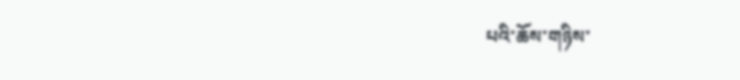པའི་ཆོས་གཉིས་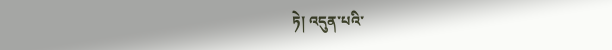ཏེ། འདུན་པའི་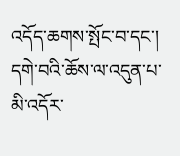འདོད་ཆགས་སྤོང་བ་དང་། དགེ་བའི་ཆོས་ལ་འདུན་པ་མི་འདོར་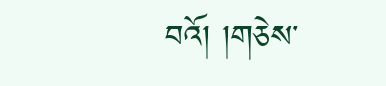བའོ། །གཅེས་